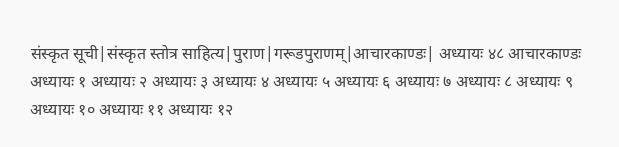संस्कृत सूची|संस्कृत स्तोत्र साहित्य|पुराण|गरूडपुराणम्|आचारकाण्डः| अध्यायः ४८ आचारकाण्डः अध्यायः १ अध्यायः २ अध्यायः ३ अध्यायः ४ अध्यायः ५ अध्यायः ६ अध्यायः ७ अध्यायः ८ अध्यायः ९ अध्यायः १० अध्यायः ११ अध्यायः १२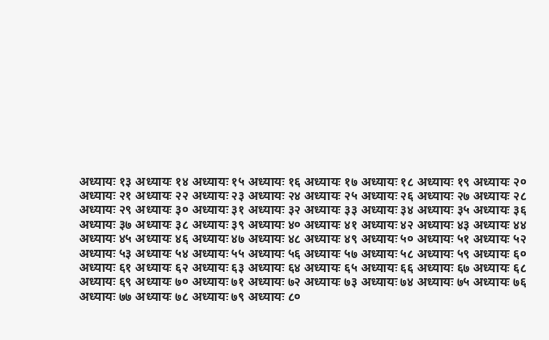अध्यायः १३ अध्यायः १४ अध्यायः १५ अध्यायः १६ अध्यायः १७ अध्यायः १८ अध्यायः १९ अध्यायः २० अध्यायः २१ अध्यायः २२ अध्यायः २३ अध्यायः २४ अध्यायः २५ अध्यायः २६ अध्यायः २७ अध्यायः २८ अध्यायः २९ अध्यायः ३० अध्यायः ३१ अध्यायः ३२ अध्यायः ३३ अध्यायः ३४ अध्यायः ३५ अध्यायः ३६ अध्यायः ३७ अध्यायः ३८ अध्यायः ३९ अध्यायः ४० अध्यायः ४१ अध्यायः ४२ अध्यायः ४३ अध्यायः ४४ अध्यायः ४५ अध्यायः ४६ अध्यायः ४७ अध्यायः ४८ अध्यायः ४९ अध्यायः ५० अध्यायः ५१ अध्यायः ५२ अध्यायः ५३ अध्यायः ५४ अध्यायः ५५ अध्यायः ५६ अध्यायः ५७ अध्यायः ५८ अध्यायः ५९ अध्यायः ६० अध्यायः ६१ अध्यायः ६२ अध्यायः ६३ अध्यायः ६४ अध्यायः ६५ अध्यायः ६६ अध्यायः ६७ अध्यायः ६८ अध्यायः ६९ अध्यायः ७० अध्यायः ७१ अध्यायः ७२ अध्यायः ७३ अध्यायः ७४ अध्यायः ७५ अध्यायः ७६ अध्यायः ७७ अध्यायः ७८ अध्यायः ७९ अध्यायः ८०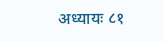अध्यायः ८१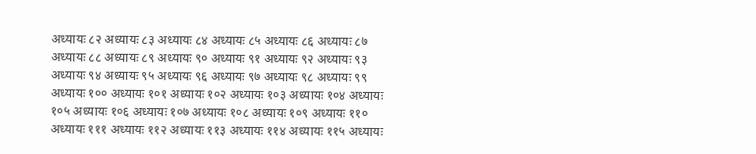अध्यायः ८२ अध्यायः ८३ अध्यायः ८४ अध्यायः ८५ अध्यायः ८६ अध्यायः ८७ अध्यायः ८८ अध्यायः ८९ अध्यायः ९० अध्यायः ९१ अध्यायः ९२ अध्यायः ९३ अध्यायः ९४ अध्यायः ९५ अध्यायः ९६ अध्यायः ९७ अध्यायः ९८ अध्यायः ९९ अध्यायः १०० अध्यायः १०१ अध्यायः १०२ अध्यायः १०३ अध्यायः १०४ अध्यायः १०५ अध्यायः १०६ अध्यायः १०७ अध्यायः १०८ अध्यायः १०९ अध्यायः ११० अध्यायः १११ अध्यायः ११२ अध्यायः ११३ अध्यायः ११४ अध्यायः ११५ अध्यायः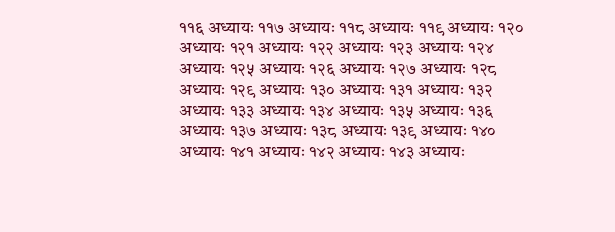११६ अध्यायः ११७ अध्यायः ११८ अध्यायः ११९ अध्यायः १२० अध्यायः १२१ अध्यायः १२२ अध्यायः १२३ अध्यायः १२४ अध्यायः १२५ अध्यायः १२६ अध्यायः १२७ अध्यायः १२८ अध्यायः १२९ अध्यायः १३० अध्यायः १३१ अध्यायः १३२ अध्यायः १३३ अध्यायः १३४ अध्यायः १३५ अध्यायः १३६ अध्यायः १३७ अध्यायः १३८ अध्यायः १३९ अध्यायः १४० अध्यायः १४१ अध्यायः १४२ अध्यायः १४३ अध्यायः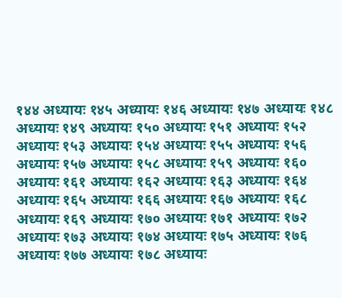१४४ अध्यायः १४५ अध्यायः १४६ अध्यायः १४७ अध्यायः १४८ अध्यायः १४९ अध्यायः १५० अध्यायः १५१ अध्यायः १५२ अध्यायः १५३ अध्यायः १५४ अध्यायः १५५ अध्यायः १५६ अध्यायः १५७ अध्यायः १५८ अध्यायः १५९ अध्यायः १६० अध्यायः १६१ अध्यायः १६२ अध्यायः १६३ अध्यायः १६४ अध्यायः १६५ अध्यायः १६६ अध्यायः १६७ अध्यायः १६८ अध्यायः १६९ अध्यायः १७० अध्यायः १७१ अध्यायः १७२ अध्यायः १७३ अध्यायः १७४ अध्यायः १७५ अध्यायः १७६ अध्यायः १७७ अध्यायः १७८ अध्यायः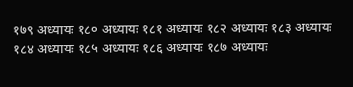१७९ अध्यायः १८० अध्यायः १८१ अध्यायः १८२ अध्यायः १८३ अध्यायः १८४ अध्यायः १८५ अध्यायः १८६ अध्यायः १८७ अध्यायः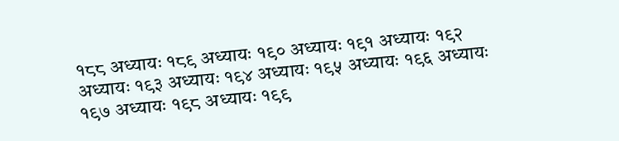१८८ अध्यायः १८९ अध्यायः १९० अध्यायः १९१ अध्यायः १९२ अध्यायः १९३ अध्यायः १९४ अध्यायः १९५ अध्यायः १९६ अध्यायः १९७ अध्यायः १९८ अध्यायः १९९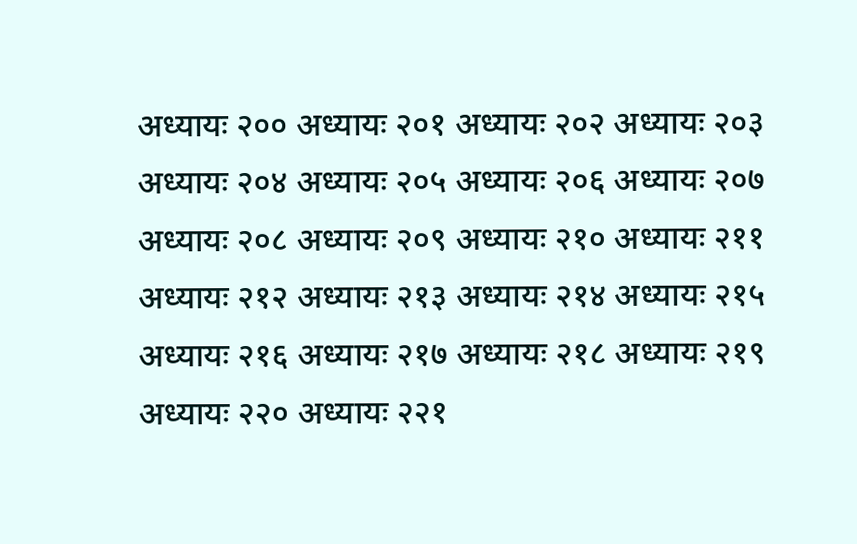अध्यायः २०० अध्यायः २०१ अध्यायः २०२ अध्यायः २०३ अध्यायः २०४ अध्यायः २०५ अध्यायः २०६ अध्यायः २०७ अध्यायः २०८ अध्यायः २०९ अध्यायः २१० अध्यायः २११ अध्यायः २१२ अध्यायः २१३ अध्यायः २१४ अध्यायः २१५ अध्यायः २१६ अध्यायः २१७ अध्यायः २१८ अध्यायः २१९ अध्यायः २२० अध्यायः २२१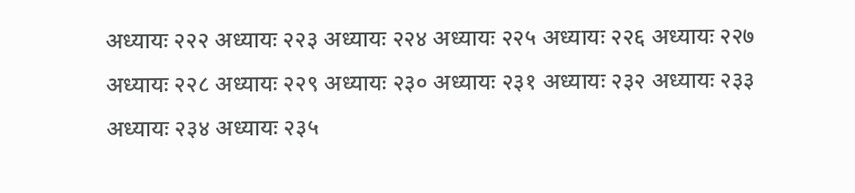अध्यायः २२२ अध्यायः २२३ अध्यायः २२४ अध्यायः २२५ अध्यायः २२६ अध्यायः २२७ अध्यायः २२८ अध्यायः २२९ अध्यायः २३० अध्यायः २३१ अध्यायः २३२ अध्यायः २३३ अध्यायः २३४ अध्यायः २३५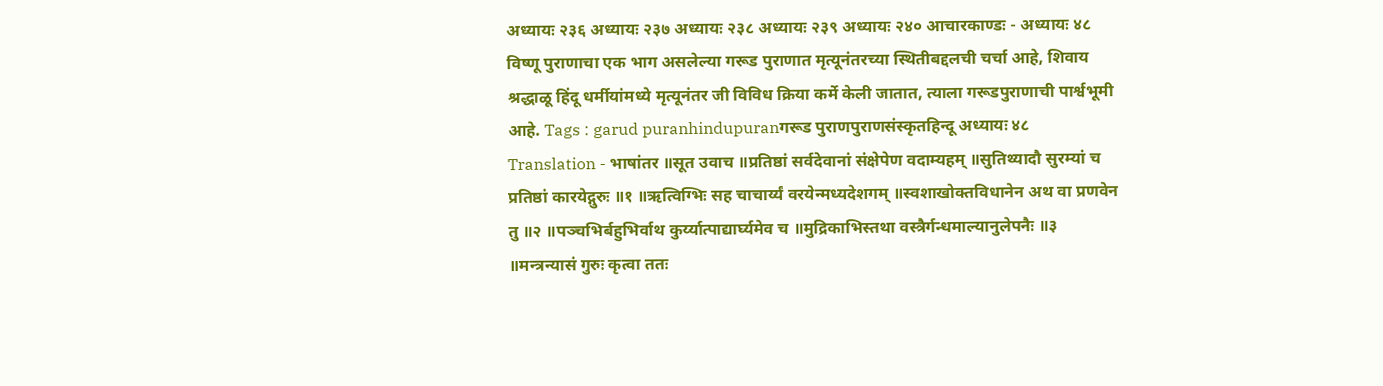अध्यायः २३६ अध्यायः २३७ अध्यायः २३८ अध्यायः २३९ अध्यायः २४० आचारकाण्डः - अध्यायः ४८ विष्णू पुराणाचा एक भाग असलेल्या गरूड पुराणात मृत्यूनंतरच्या स्थितीबद्दलची चर्चा आहे, शिवाय श्रद्धाळू हिंदू धर्मीयांमध्ये मृत्यूनंतर जी विविध क्रिया कर्मे केली जातात, त्याला गरूडपुराणाची पार्श्वभूमी आहे. Tags : garud puranhindupuranगरूड पुराणपुराणसंस्कृतहिन्दू अध्यायः ४८ Translation - भाषांतर ॥सूत उवाच ॥प्रतिष्ठां सर्वदेवानां संक्षेपेण वदाम्यहम् ॥सुतिथ्यादौ सुरम्यां च प्रतिष्ठां कारयेद्गुरुः ॥१ ॥ऋत्विग्भिः सह चाचार्य्यं वरयेन्मध्यदेशगम् ॥स्वशाखोक्तविधानेन अथ वा प्रणवेन तु ॥२ ॥पञ्चभिर्बहुभिर्वाथ कुर्य्यात्पाद्यार्घ्यमेव च ॥मुद्रिकाभिस्तथा वस्त्रैर्गन्धमाल्यानुलेपनैः ॥३ ॥मन्त्रन्यासं गुरुः कृत्वा ततः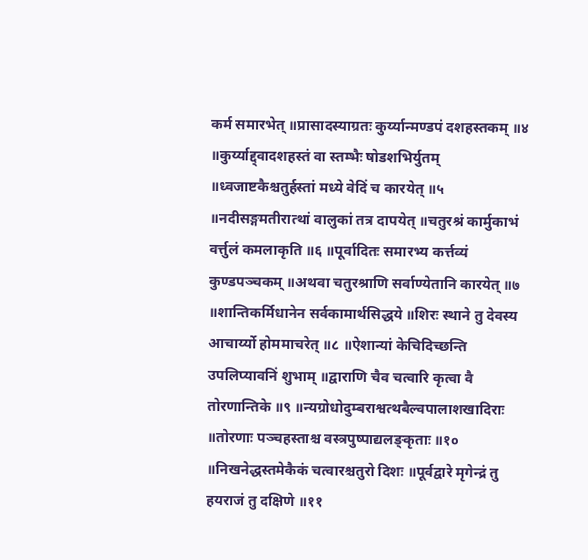कर्म समारभेत् ॥प्रासादस्याग्रतः कुर्य्यान्मण्डपं दशहस्तकम् ॥४ ॥कुर्य्याद्द्वादशहस्तं वा स्तम्भैः षोडशभिर्युतम् ॥ध्वजाष्टकैश्चतुर्हस्तां मध्ये वेदिं च कारयेत् ॥५ ॥नदीसङ्गमतीरात्थां वालुकां तत्र दापयेत् ॥चतुरश्रं कार्मुकाभं वर्त्तुलं कमलाकृति ॥६ ॥पूर्वादितः समारभ्य कर्त्तव्यं कुण्डपञ्चकम् ॥अथवा चतुरश्राणि सर्वाण्येतानि कारयेत् ॥७ ॥शान्तिकर्मिधानेन सर्वकामार्थसिद्धये ॥शिरः स्थाने तु देवस्य आचार्य्यो होममाचरेत् ॥८ ॥ऐशान्यां केचिदिच्छन्ति उपलिप्यावनिं शुभाम् ॥द्वाराणि चैव चत्वारि कृत्वा वै तोरणान्तिके ॥९ ॥न्यग्रोधोदुम्बराश्वत्थबैल्वपालाशखादिराः ॥तोरणाः पञ्चहस्ताश्च वस्त्रपुष्पाद्यलङ्कृताः ॥१० ॥निखनेद्धस्तमेकैकं चत्वारश्चतुरो दिशः ॥पूर्वद्वारे मृगेन्द्रं तु हयराजं तु दक्षिणे ॥११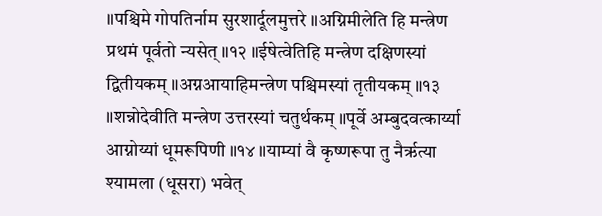॥पश्चिमे गोपतिर्नाम सुरशार्दूलमुत्तरे ॥अग्निमीलेति हि मन्त्रेण प्रथमं पूर्वतो न्यसेत् ॥१२ ॥ईषेत्वेतिहि मन्त्रेण दक्षिणस्यां द्वितीयकम् ॥अग्नआयाहिमन्त्रेण पश्चिमस्यां तृतीयकम् ॥१३ ॥शन्नोदेवीति मन्त्रेण उत्तरस्यां चतुर्थकम् ॥पूर्वे अम्बुदवत्कार्य्या आग्नोय्यां धूमरूपिणी ॥१४ ॥याम्यां वै कृष्णरूपा तु नैर्ऋत्या श्यामला (धूसरा) भवेत्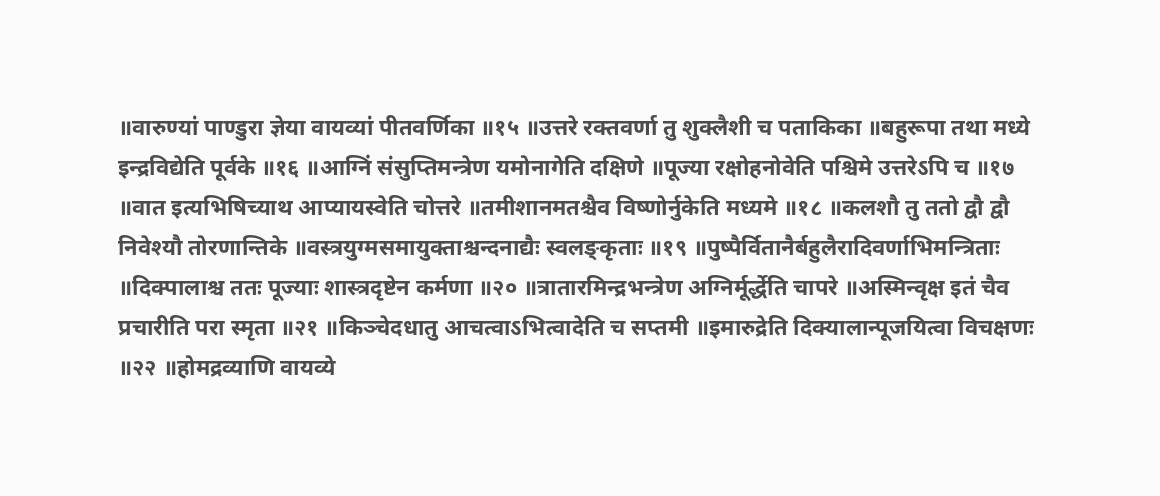॥वारुण्यां पाण्डुरा ज्ञेया वायव्यां पीतवर्णिका ॥१५ ॥उत्तरे रक्तवर्णा तु शुक्लैशी च पताकिका ॥बहुरूपा तथा मध्ये इन्द्रविद्येति पूर्वके ॥१६ ॥आग्निं संसुप्तिमन्त्रेण यमोनागेति दक्षिणे ॥पूज्या रक्षोहनोवेति पश्चिमे उत्तरेऽपि च ॥१७ ॥वात इत्यभिषिच्याथ आप्यायस्वेति चोत्तरे ॥तमीशानमतश्चैव विष्णोर्नुकेति मध्यमे ॥१८ ॥कलशौ तु ततो द्वौ द्वौ निवेश्यौ तोरणान्तिके ॥वस्त्रयुग्मसमायुक्ताश्चन्दनाद्यैः स्वलङ्कृताः ॥१९ ॥पुष्पैर्वितानैर्बहुलैरादिवर्णाभिमन्त्रिताः ॥दिक्पालाश्च ततः पूज्याः शास्त्रदृष्टेन कर्मणा ॥२० ॥त्रातारमिन्द्रभन्त्रेण अग्निर्मूर्द्धेति चापरे ॥अस्मिन्वृक्ष इतं चैव प्रचारीति परा स्मृता ॥२१ ॥किञ्चेदधातु आचत्वाऽभित्वादेति च सप्तमी ॥इमारुद्रेति दिक्यालान्पूजयित्वा विचक्षणः ॥२२ ॥होमद्रव्याणि वायव्ये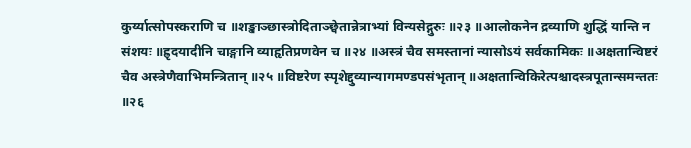कुर्य्यात्सोपस्कराणि च ॥शङ्खाञ्छास्त्रोदिताञ्छ्वेतान्नेत्राभ्यां विन्यसेद्गुरुः ॥२३ ॥आलोकनेन द्रव्याणि शुद्धिं यान्ति न संशयः ॥ह्रृदयादीनि चाङ्गानि व्याहृतिप्रणवेन च ॥२४ ॥अस्त्रं चैव समस्तानां न्यासोऽयं सर्वकामिकः ॥अक्षतान्विष्टरं चैव अस्त्रेणैवाभिमन्त्रितान् ॥२५ ॥विष्टरेण स्पृशेद्दुव्यान्यागमण्डपसंभृतान् ॥अक्षतान्विकिरेत्पश्चादस्त्रपूतान्समन्ततः ॥२६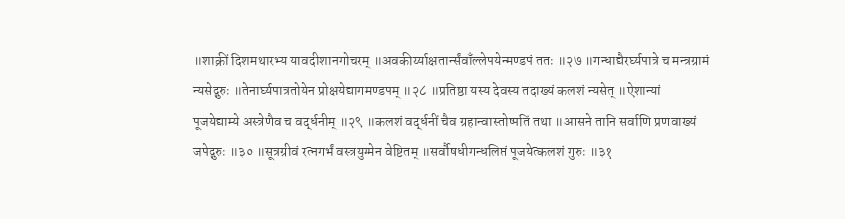॥शाक्रीं दिशमथारभ्य यावदीशानगोचरम् ॥अवकीर्य्याक्षतार्न्संवाँल्लेपयेन्मण्डपं ततः ॥२७ ॥गन्धाद्यैरर्घ्यपात्रे च मन्त्रग्रामं न्यसेद्गुरुः ॥तेनार्घ्यपात्रतोयेन प्रोक्षयेद्यागमण्डपम् ॥२८ ॥प्रतिष्ठा यस्य देवस्य तदाख्यं कलशं न्यसेत् ॥ऐशान्यां पूजयेद्याम्ये अस्त्रेणैव च वर्द्धनीम् ॥२९ ॥कलशं वर्द्धनीं चैव ग्रहान्वास्तोष्पतिं तथा ॥आसने तानि सर्वाणि प्रणवाख्यं जपेद्गुरुः ॥३० ॥सूत्रग्रीवं रत्नगर्भं वस्त्रयुग्मेन वेष्टितम् ॥सर्वौषधीगन्धलिप्तं पूजयेत्कलशं गुरुः ॥३१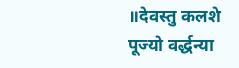॥देवस्तु कलशे पूज्यो वर्द्धन्या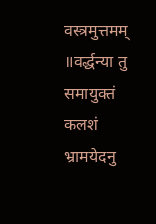वस्त्रमुत्तमम् ॥वर्द्धन्या तु समायुक्तं कलशं भ्रामयेदनु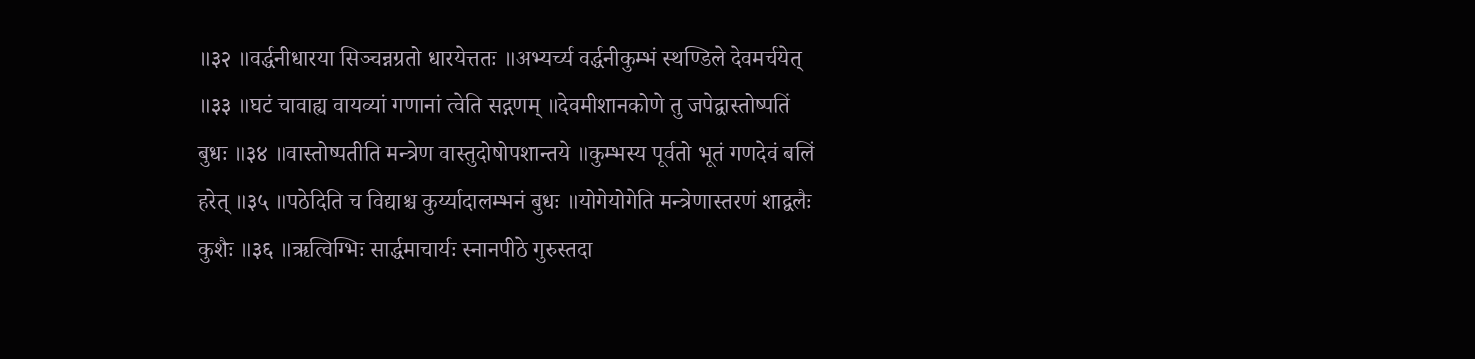॥३२ ॥वर्द्धनीधारया सिञ्चन्नग्रतो धारयेत्ततः ॥अभ्यर्च्य वर्द्धनीकुम्भं स्थण्डिले देवमर्चयेत् ॥३३ ॥घटं चावाह्य वायव्यां गणानां त्वेति सद्गणम् ॥देवमीशानकोणे तु जपेद्वास्तोष्पतिं बुधः ॥३४ ॥वास्तोष्पतीति मन्त्रेण वास्तुदोषोपशान्तये ॥कुम्भस्य पूर्वतो भूतं गणदेवं बलिं हरेत् ॥३५ ॥पठेदिति च विद्याश्च कुर्य्यादालम्भनं बुधः ॥योगेयोगेति मन्त्रेणास्तरणं शाद्वलैः कुशैः ॥३६ ॥ऋत्विग्भिः सार्द्धमाचार्यः स्नानपीठे गुरुस्तदा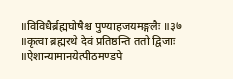॥विविधैर्ब्रह्मघोषैश्च पुण्याहजयमङ्गलैः ॥३७ ॥कृत्वा ब्रह्मरथे देवं प्रतिष्ठन्ति ततो द्विजाः ॥ऐशान्यामानयेत्पीठमण्डपे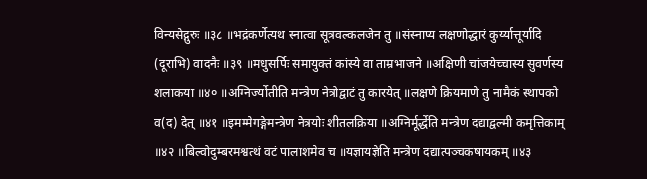विन्यसेद्गुरुः ॥३८ ॥भद्रंकर्णेत्यथ स्नात्वा सूत्रवल्कलजेन तु ॥संस्नाप्य लक्षणोद्धारं कुर्य्यात्तूर्यादि (दूराभि) वादनैः ॥३९ ॥मधुसर्पिः समायुक्तं कांस्ये वा ताम्रभाजने ॥अक्षिणी चांजयेच्चास्य सुवर्णस्य शलाकया ॥४० ॥अग्निर्ज्योतीति मन्त्रेण नेत्रोद्वाटं तु कारयेत् ॥लक्षणे क्रियमाणे तु नामैकं स्थापको व(द) देत् ॥४१ ॥इमम्मेगङ्गेमन्त्रेण नेत्रयोः शीतलक्रिया ॥अग्निर्मूर्द्धेति मन्त्रेण दद्याद्वल्मी कमृत्तिकाम् ॥४२ ॥बिल्वोदुम्बरमश्वत्थं वटं पालाशमेव च ॥यज्ञायज्ञेति मन्त्रेण दद्यात्पञ्चकषायकम् ॥४३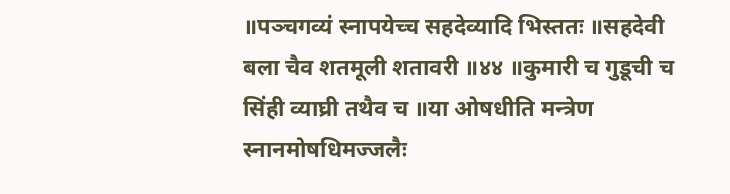॥पञ्चगव्यं स्नापयेच्च सहदेव्यादि भिस्ततः ॥सहदेवी बला चैव शतमूली शतावरी ॥४४ ॥कुमारी च गुडूची च सिंही व्याघ्री तथैव च ॥या ओषधीति मन्त्रेण स्नानमोषधिमज्जलैः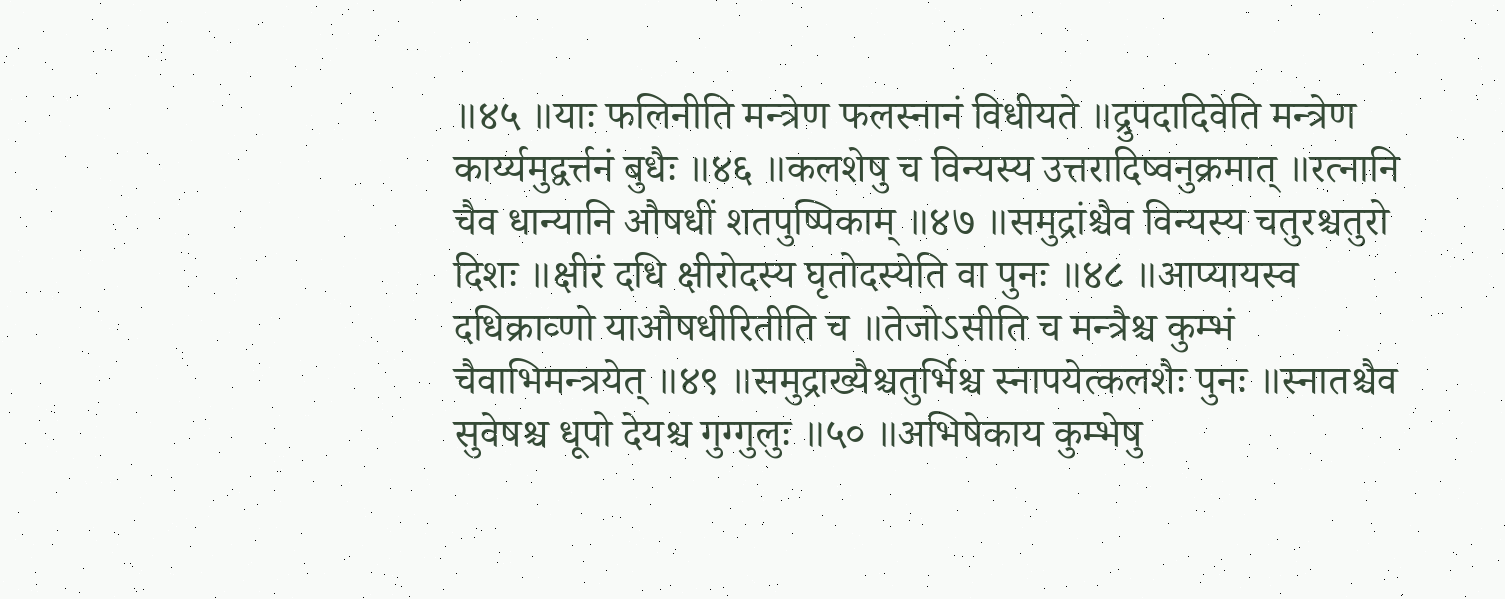॥४५ ॥याः फलिनीति मन्त्रेण फलस्नानं विधीयते ॥द्रुपदादिवेति मन्त्रेण कार्य्यमुद्वर्त्तनं बुधैः ॥४६ ॥कलशेषु च विन्यस्य उत्तरादिष्वनुक्रमात् ॥रत्नानि चैव धान्यानि औषधीं शतपुष्पिकाम् ॥४७ ॥समुद्रांश्चैव विन्यस्य चतुरश्चतुरो दिशः ॥क्षीरं दधि क्षीरोदस्य घृतोदस्येति वा पुनः ॥४८ ॥आप्यायस्व दधिक्राव्णो याऔषधीरितीति च ॥तेजोऽसीति च मन्त्रैश्च कुम्भं चैवाभिमन्त्रयेत् ॥४९ ॥समुद्राख्यैश्चतुर्भिश्च स्नापयेत्कलशैः पुनः ॥स्नातश्चैव सुवेषश्च धूपो देयश्च गुग्गुलुः ॥५० ॥अभिषेकाय कुम्भेषु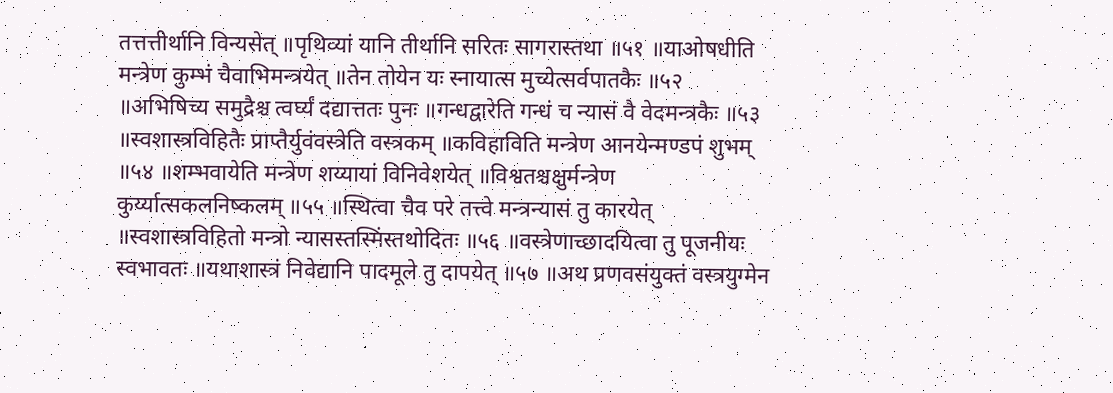तत्तत्तीर्थानि विन्यसेत् ॥पृथिव्यां यानि तीर्थानि सरितः सागरास्तथा ॥५१ ॥याओषधीति मन्त्रेण कुम्भं चैवाभिमन्त्रयेत् ॥तेन तोयेन यः स्नायात्स मुच्येत्सर्वपातकैः ॥५२ ॥अभिषिच्य समुद्रैश्च त्वर्घ्यं दद्यात्ततः पुनः ॥गन्धद्वारेति गन्धं च न्यासं वै वेदमन्त्रकैः ॥५३ ॥स्वशास्त्रविहितैः प्राप्तैर्युवंवस्त्रेति वस्त्रकम् ॥कविहाविति मन्त्रेण आनयेन्मण्डपं शुभम् ॥५४ ॥शम्भवायेति मन्त्रेण शय्यायां विनिवेशयेत् ॥विश्वतश्चक्षुर्मन्त्रेण कुर्य्यात्सकलनिष्कलम् ॥५५ ॥स्थित्वा चैव परे तत्त्वे मन्त्रन्यासं तु कारयेत् ॥स्वशास्त्रविहितो मन्त्रो न्यासस्तस्मिंस्तथोदितः ॥५६ ॥वस्त्रेणाच्छादयित्वा तु पूजनीयः स्वभावतः ॥यथाशास्त्रं निवेद्यानि पादमूले तु दापयेत् ॥५७ ॥अथ प्रणवसंयुक्तं वस्त्रयुग्मेन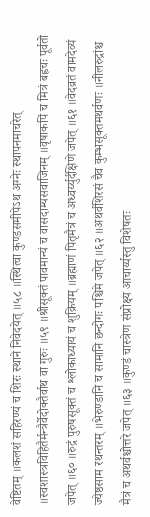वेष्टितम् ॥कलशं सहिरण्यं च शिरः स्थाने निवेदयेत् ॥५८ ॥स्थित्वा कुण्डसमीपेऽथ अग्नेः स्थापनमाचरेत् ॥स्वशास्त्रविहितैर्मन्त्रैर्वेदोक्तैर्वाथ वा गुरुः ॥५९ ॥श्रीसूक्तं पावमान्यं च वासदाम्यसवाजिनम् ॥वृषाकपिं च मित्रं बह्वचः पूर्वतो जपेत् ॥६० ॥रुद्रं पुरुषसूक्तं च श्लोकाध्यायं च शुक्रियम् ॥ब्रह्माणं पितृमैत्रं च अध्वर्य्युर्दक्षिणे जपेत् ॥६१ ॥वेदव्रतं वामदेव्यं ज्येष्ठसाम रथन्तरम् ॥भेरुण्डानि च सामानि छन्दोगः पश्चिमे जपेत् ॥६२ ॥अथर्वशिरसं चैव कुम्भसूक्तमथर्वणः ॥नीलरुद्रांश्च मैत्रं च अथर्वश्चोत्तरे जपेत् ॥६३ ॥कुण्डं चास्त्रेण संप्रोक्ष्य आचार्य्यस्तु विशेषतः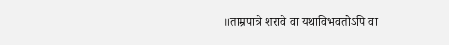॥ताम्रपात्रे शरावे वा यथाविभवतोऽपि वा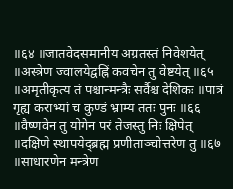॥६४ ॥जातवेदसमानीय अग्रतस्तं निवेशयेत् ॥अस्त्रेण ज्वालयेद्वह्निं कवचेन तु वेष्टयेत् ॥६५ ॥अमृतीकृत्य तं पश्चान्मन्त्रैः सर्वैश्च देशिकः ॥पात्रं गृह्य कराभ्यां च कुण्डं भ्राम्य ततः पुनः ॥६६ ॥वैष्णवेन तु योगेन परं तेजस्तु निः क्षिपेत् ॥दक्षिणे स्थापयेद्ब्रह्म प्रणीताञ्चोत्तरेण तु ॥६७ ॥साधारणेन मन्त्रेण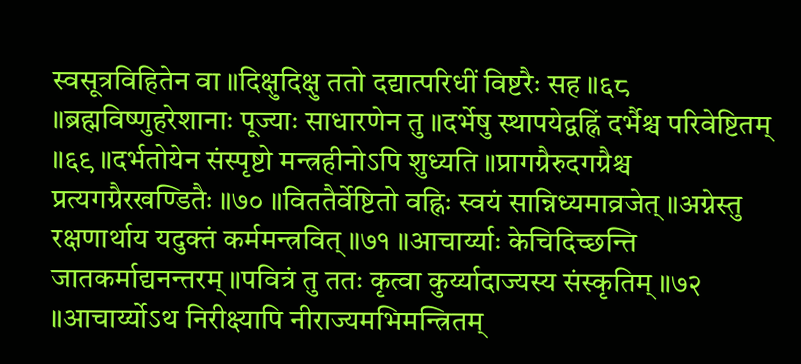स्वसूत्रविहितेन वा ॥दिक्षुदिक्षु ततो दद्यात्परिधीं विष्टरैः सह ॥६८ ॥ब्रह्मविष्णुहरेशानाः पूज्याः साधारणेन तु ॥दर्भेषु स्थापयेद्वह्निं दर्भैश्च परिवेष्टितम् ॥६९ ॥दर्भतोयेन संस्पृष्टो मन्त्रहीनोऽपि शुध्यति ॥प्रागग्रैरुदगग्रैश्च प्रत्यगग्रैरखण्डितैः ॥७० ॥विततैर्वेष्टितो वह्निः स्वयं सान्निध्यमाव्रजेत् ॥अग्नेस्तु रक्षणार्थाय यदुक्तं कर्ममन्त्रवित् ॥७१ ॥आचार्य्याः केचिदिच्छन्ति जातकर्माद्यनन्तरम् ॥पवित्रं तु ततः कृत्वा कुर्य्यादाज्यस्य संस्कृतिम् ॥७२ ॥आचार्य्योऽथ निरीक्ष्यापि नीराज्यमभिमन्त्रितम्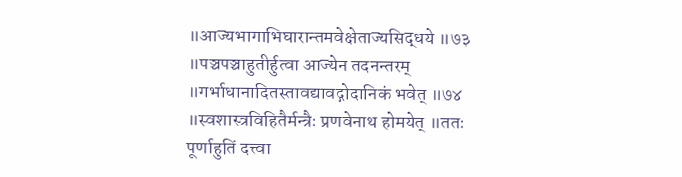॥आज्यभागाभिघारान्तमवेक्षेताज्यसिद्धये ॥७३ ॥पञ्चपञ्चाहुतीर्हुत्वा आज्येन तदनन्तरम् ॥गर्भाधानादितस्तावद्यावद्गोदानिकं भवेत् ॥७४ ॥स्वशास्त्रविहितैर्मन्त्रैः प्रणवेनाथ होमयेत् ॥ततः पूर्णाहुतिं दत्त्वा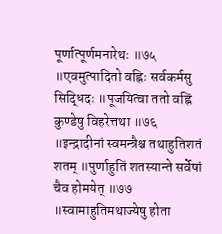पूर्णात्पूर्णमनारेथः ॥७५ ॥एवमुत्पादितो वह्निः सर्वकर्मसु सिद्धिदः ॥पूजयित्वा ततो वह्निं कुण्डेषु विहरेत्तथा ॥७६ ॥इन्द्रादीनां स्वमन्त्रैश्च तथाहुतिशतं शतम् ॥पुर्णाहुतिं शतस्यान्ते सर्वेषां चैव होमयेत् ॥७७ ॥स्वामाहुतिमथाज्येषु होता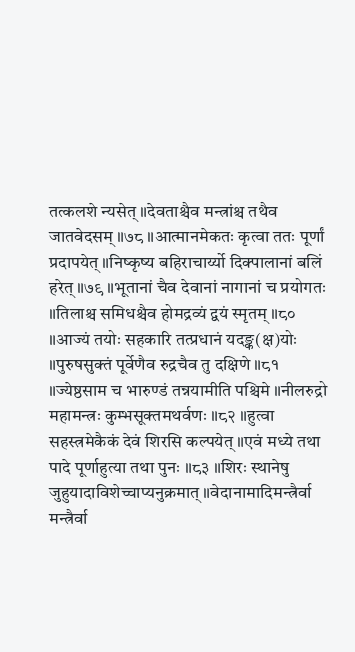तत्कलशे न्यसेत् ॥देवताश्चैव मन्त्रांश्च तथैव जातवेदसम् ॥७८ ॥आत्मानमेकतः कृत्वा ततः पूर्णां प्रदापयेत् ॥निष्कृष्य बहिराचार्य्यो दिक्पालानां बलिं हरेत् ॥७९ ॥भूतानां चैव देवानां नागानां च प्रयोगतः ॥तिलाश्च समिधश्चैव होमद्रव्यं द्वयं स्मृतम् ॥८० ॥आज्यं तयोः सहकारि तत्प्रधानं यदङ्क(क्ष)योः ॥पुरुषसुक्तं पूर्वेणैव रुद्रचैव तु दक्षिणे ॥८१ ॥ज्येष्ठसाम च भारुण्डं तन्नयामीति पश्चिमे ॥नीलरुद्रो महामन्त्रः कुम्भसूक्तमथर्वणः ॥८२ ॥हुत्वा सहस्त्रमेकैकं देवं शिरसि कल्पयेत् ॥एवं मध्ये तथा पादे पूर्णाहुत्या तथा पुनः ॥८३ ॥शिरः स्थानेषु जुहुयादाविशेच्चाप्यनुक्रमात् ॥वेदानामादिमन्त्रैर्वा मन्त्रैर्वा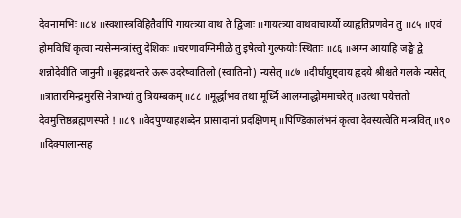देवनामभिः ॥८४ ॥स्वशास्त्रविहितैर्वापि गायत्त्र्या वाथ ते द्विजाः ॥गायत्त्र्या वाथवाचार्य्यो व्याहृतिप्रणवेन तु ॥८५ ॥एवं होमविधिं कृत्वा न्यसेन्मन्त्रांस्तु देशिकः ॥चरणावग्निमीळे तु इषेत्वो गुल्फयोः स्थिताः ॥८६ ॥अग्न आयाहि जङ्घे द्वे शन्नोदेवीति जानुनी ॥बृहद्रथन्तरे ऊरू उदरेष्वातिलो (स्वातिनो) न्यसेत् ॥८७ ॥दीर्घायुष्ट्वाय हृदये श्रीश्चते गलके न्यसेत् ॥त्रातारमिन्द्रमुरसि नेत्राभ्यां तु त्रियम्बकम् ॥८८ ॥मूर्द्धाभव तथा मूर्ध्नि आलग्नाद्धोममाचरेत् ॥उत्था पयेत्ततो देवमुत्तिष्ठब्रह्मणस्पते ! ॥८९ ॥वेदपुण्याहशब्देन प्रासादानां प्रदक्षिणम् ॥पिण्डिकालंभनं कृत्वा देवस्यत्वेति मन्त्रवित् ॥९० ॥दिक्पालान्सह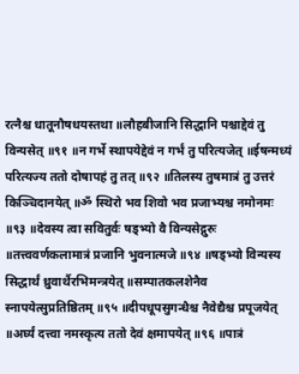रत्नैश्च धातूनौषधयस्तथा ॥लौहबीजानि सिद्धानि पश्चाद्देवं तु विन्यसेत् ॥९१ ॥न गर्भे स्थापयेद्देवं न गर्भं तु परित्यजेत् ॥ईषन्मध्यं परित्यज्य ततो दोषापहं तु तत् ॥९२ ॥तिलस्य तुषमात्रं तु उत्तरं किञ्चिदानयेत् ॥ॐ स्थिरो भव शिवो भव प्रजाभ्यश्च नमोनमः ॥९३ ॥देवस्य त्वा सवितुर्वः षड्भ्यो वै विन्यसेद्गुरुः ॥तत्त्ववर्णकलामात्रं प्रजानि भुवनात्मजे ॥९४ ॥षड्भ्यो विन्यस्य सिद्धार्थं ध्रुवार्थैरभिमन्त्रयेत् ॥सम्पातकलशेनैव स्नापयेत्सुप्रतिष्ठितम् ॥९५ ॥दीपधूपसुगन्धैश्च नैवेद्यैश्च प्रपूजयेत् ॥अर्घ्यं दत्त्वा नमस्कृत्य ततो देवं क्षमापयेत् ॥९६ ॥पात्रं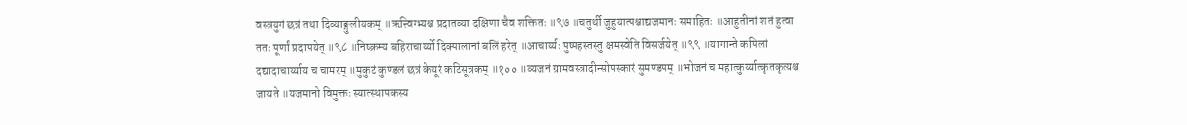वस्त्रयुगं छत्रं तथा दिव्याङ्गुलीयकम् ॥ऋत्त्विग्भ्यश्च प्रदातव्या दक्षिणा चैव शक्तितः ॥९७ ॥चतुर्थी जुहुयात्पश्चाद्यजमानः समाहितः ॥आहुतीनां शतं हुत्वा ततः पूर्णां प्रदापयेत् ॥९८ ॥निष्क्रम्य बहिराचार्य्यो दिक्पालानां बलिं हरेत् ॥आचार्य्यः पुष्पहस्तस्तु क्षमस्वेति विसर्जयेत् ॥९९ ॥यागान्ते कपिलां दद्यादाचार्य्याय च चामरम् ॥मुकुटं कुण्डलं छत्रं केयूरं कटिसूत्रकम् ॥१०० ॥व्यजनं ग्रामवस्त्रादीन्सोपस्कारं सुमण्डपम् ॥भोजनं च महात्कुर्य्यात्कृतकृत्यश्च जायते ॥यजमानो विमुक्तः स्यात्स्थापकस्य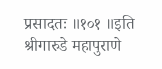प्रसादतः ॥१०१ ॥इति श्रीगारुडे महापुराणे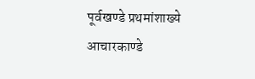पूर्वखण्डे प्रथमांशाख्ये आचारकाण्डे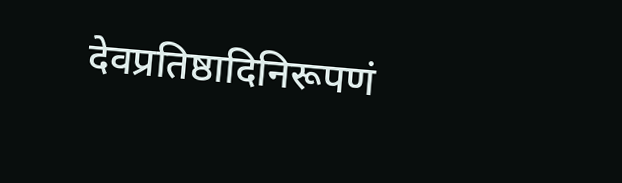देवप्रतिष्ठादिनिरूपणं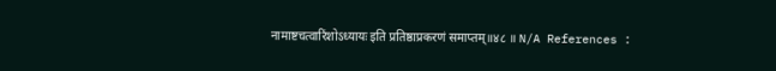नामाष्टचत्वारिंशोऽध्यायः इति प्रतिष्ठाप्रकरणं समाप्तम्॥४८ ॥ N/A References :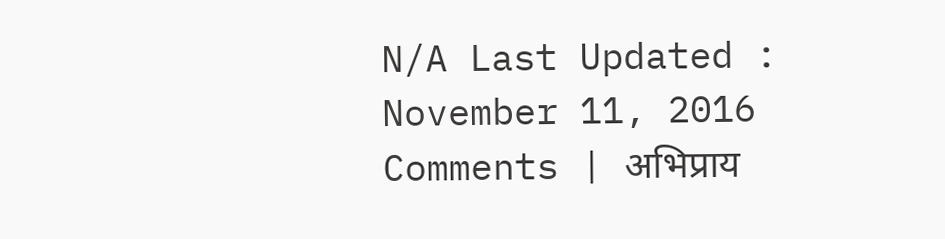N/A Last Updated : November 11, 2016 Comments | अभिप्राय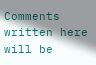Comments written here will be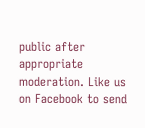public after appropriate moderation. Like us on Facebook to send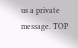us a private message. TOP